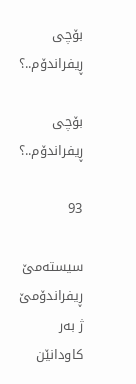بۆچى ڕیفراندۆم..؟

بۆچى ڕیفراندۆم..؟

93

سیسته‌مێ ڕیفراندۆمێ ژ به‌ر كاودانێن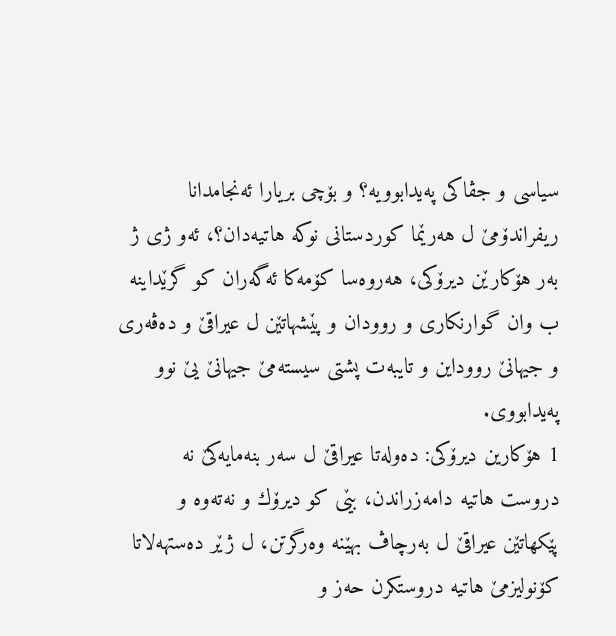سیاسى و جڤاكى په‌یدابوویه‌؟ و بۆچى بریارا ئه‌نجامدانا ریفراندۆمێ ل هه‌رێما كوردستانى نوكه‌ هاتیه‌دان؟، ئه‌و ژى ژ به‌ر هۆكارێن دیرۆكى، هه‌روه‌سا كۆمه‌كا ئه‌گه‌ران كو گرێداینه‌ ب وان گوارنكارى و روودان و پێشهاتێن ل عیراقێ و ده‌ڤه‌رى و جیهانێ رووداین و تایبه‌ت پشتى سیسته‌مێ جیهانێ یێ نوو په‌یدابووى.
1 هۆكارین دیرۆكى: ده‌وله‌تا عیراقێ ل سه‌ر بنه‌مایه‌كێ نه‌ دروست هاتیه‌ دامه‌زراندن، بێى كو دیرۆك و نه‌ته‌وه‌ و پێكهاتێن عیراقێ ل به‌رچاڤ بهێنه‌ وه‌رگرتن، ل ژێر ده‌ستهه‌لاتا كۆنولیزمێ هاتیه‌ دروستكرن حه‌ز و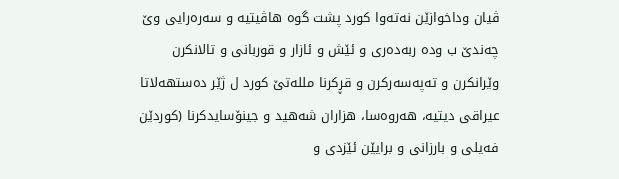ڤیان وداخوازێن نه‌ته‌وا كورد پشت گوه هاڤیتیه‌ و سه‌ره‌رایى وێ چه‌ندێ ب وده‌ ربه‌ده‌رى و ئێش و ئازار و قوربانى و تالانكرن وێرانكرن و ته‌په‌سه‌ركرن و قڕكرنا ملله‌تێ كورد ل ژێر ده‌ستهه‌لاتا عیراقى دیتیه‌، هه‌روه‌سا، هزاران شه‌هید و جینۆسایدكرنا (كوردێن فه‌یلى و بارزانى و برایێن ئێزدى و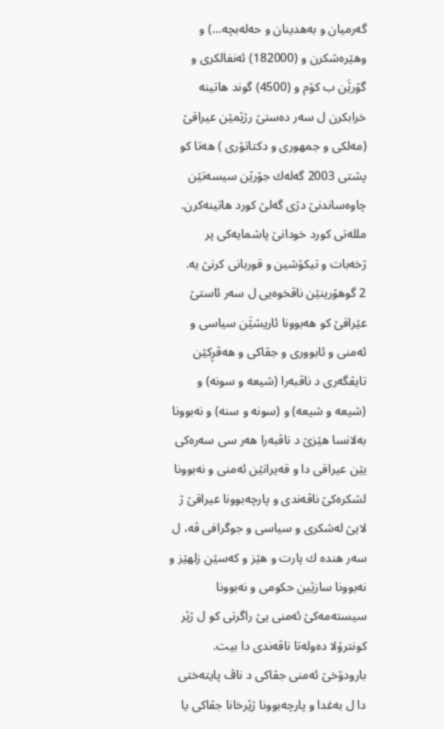گه‌رمیان و به‌هدینان و حه‌له‌بچه‌…) و وهێره‌شكرن و (182000) ئه‌نفالكرى و گۆرێَن ب كۆم و (4500) گوند هاتینه‌ خرابكرن ل سه‌ر ده‌ستێ رژێمێن عیراقێ (مه‌لكى و جمهورى و دكتاتۆرى ) هه‌تا كو پشتى 2003 گه‌له‌ك جۆرێن سیسه‌تێن چاوه‌ساندنێ دژى گه‌لێ كورد هاتینه‌كرن. ملله‌تى كورد خودانێ پاشمایه‌كى پر ژخه‌بات و تیكۆشین و قوربانى كرنێ یه‌.
2 گوهۆرینێن ناڤخوه‌یى ل سه‌ر ئاستێ عێراقێ كو هه‌بوونا ئاریشێَن سیاسى و ئه‌منى و ئابوورى و جڤاكى و هه‌ڤڕكێن تایڤگه‌رى د ناڤبه‌را (شیعه‌ و سونه‌) و (شیعه‌ و شیعه‌) و (سونه‌ و سنه‌) و نه‌بوونا به‌لانسا هێزێ د ناڤبه‌را هه‌ر سى سه‌ره‌كى یێن عیراقى دا و قه‌یرانێن ئه‌منى و نه‌بوونا لشكره‌كێ ناڤه‌ندى و پارچه‌بوونا عیراقێ ژ لایێ له‌شكرى و سیاسى و جوگرافى ڤه‌، ل سه‌ر هنده‌ ك پارت و هێز و كه‌سێن زلهێز و نه‌بوونا سازێین حكومى و نه‌بوونا سیسته‌مه‌كێ ئه‌منى یێ راگرتى كو ل ژێر كونترۆلا ده‌وله‌تا ناڤه‌ندى دا بیت.
بارودۆخێ ئه‌منى جڤاكى د ناڤ پایته‌ختى دا ل به‌غدا و پارچه‌بوونا ژێرخانا جڤاكى یا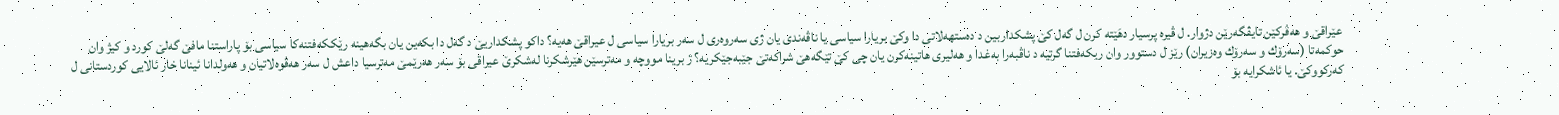عێراقێ و هه‌ڤركێن تایڤگه‌رێن دژوار. ل ڤیره‌ پرسیار دهَێته‌ كرن ل گه‌ل كێ پشكداربین د ده‌ستهه‌لاتى دا وكێ بریارا سیاسى یا ناڤه‌ندى یان ژى سه‌روه‌رى ل سه‌ر بریارا سیاسى ل عیراقێ هه‌یه‌؟ داكو پشكداریێ د گه‌ل دا بكه‌ین یان بگه‌هینه‌ رێككه‌فتنه‌كا سیاسى بۆ پاراستنا مافێ گه‌لێ كورد و كیژ وان حوكمه‌تا (سه‌رۆك و سه‌رۆك وه‌زیران) رێز ل دستوور وان ریكه‌فتنا گرتیه‌ د ناڤبه‌را به‌غدا و هه‌لیرى هاتینه‌كرن یان چى كێ تێگه‌هێ شراكه‌تێ جێبه‌جێكریه‌؟ ژ برینا مووچه‌ و مه‌ترسێن هێرشكرنا له‌شكرێ عیراقى بۆ سه‌ر هه‌رێمێ مه‌ترسیا داعش ل سه‌ر هه‌ڤوه‌لاتیان و هه‌ولدانا ئینانا خار ئالایى كوردستانى ل كه‌ركووكێ. یا ئاشكرایه‌ بۆ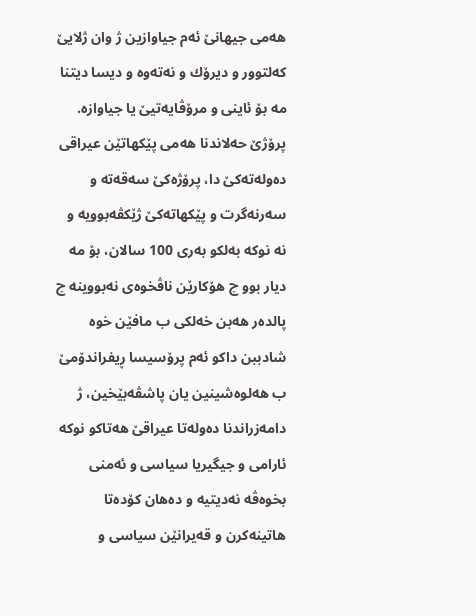هه‌مى جیهانێ ئه‌م جیاوازین ژ وان ژلایێ كه‌لتوور و دیرۆك و نه‌ته‌وه‌ و دیسا دیتنا مه‌ بۆ ئاینى و مرۆڤایه‌تیێ یا جیاوازه‌.
پرۆژێ حه‌لاندنا هه‌مى پێكهاتێن عیراقى ده‌وله‌ته‌كێ دا، پرۆژه‌كێ سه‌قه‌ته‌ و سه‌رنه‌گرت و پێكهاته‌كێ ژێكڤه‌بوویه‌ و نه‌ نوكه‌ به‌لكو به‌رى 100 سالان، بۆ مه‌ دیار بوو چ هۆكارێن ناڤخوه‌ی نه‌بووینه‌ چ پالده‌ر هه‌بن خه‌لكى ب مافێن خوه‌ شادببن داكو ئه‌م پرۆسیسا ڕیفراندۆمێ ب هه‌لوه‌شینین یان پاشڤه‌بێخین، ژ دامه‌زراندنا ده‌وله‌تا عیراقێ هه‌تاكو نوكه‌ ئارامى و جیگیریا سیاسى و ئه‌منى بخوه‌ڤه‌ نه‌دیتیه‌ و ده‌هان كۆده‌تا هاتینه‌كرن و قه‌یرانێن سیاسى و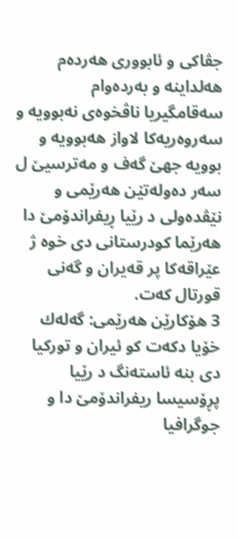جڤاكى و ئابوورى هه‌رده‌م هه‌لداینه‌ و به‌رده‌وام سه‌قامگیریا ناڤخوه‌ى نه‌بوویه‌ و سه‌روه‌ریه‌كا لاواز هه‌بوویه‌ و بوویه‌ جهێ گه‌ف و مه‌ترسیێ ل سه‌ر ده‌وله‌تێن هه‌رێمى و نێڤده‌ولى د رێیا ڕیفراندۆمێ دا هه‌رێما كودرستانى دى خوه‌ ژ عێراقه‌كا پر قه‌یران و گه‌نى قورتال كه‌ت.
3 هۆكارێن هه‌رێمى: گه‌له‌ك خۆیا دكه‌ت كو ئیران و توركیا دى بنه‌ ئاسته‌نگ د رێیا پڕۆسیسا ریفراندۆمێ دا و جوگرافیا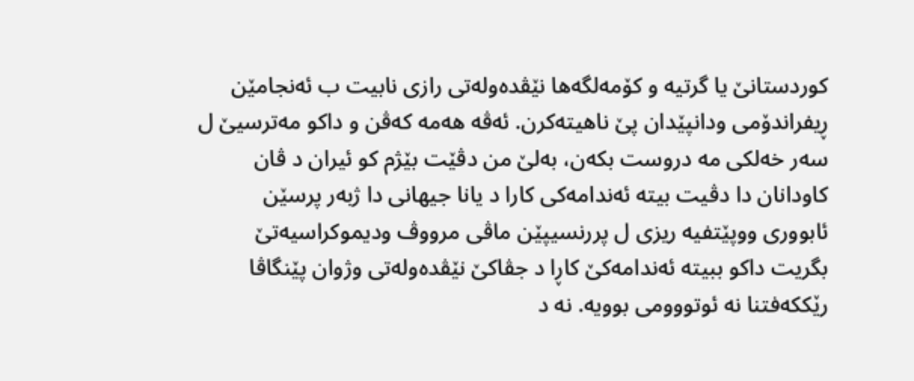كوردستانێ یا گرتیه‌ و كۆمه‌لگه‌ها نێڤده‌وله‌تى رازى نابیت ب ئه‌نجامێن ڕیفراندۆمى ودانپێدان پێ ناهیته‌كرن. ئه‌ڤه‌ هه‌مه‌ كه‌ڤن و داكو مه‌ترسیێ ل سه‌ر خه‌لكى مه‌ دروست بكه‌ن، به‌لێ من دڤێت بێژم كو ئیران د ڤان كاودانان دا دڤیت بیته‌ ئه‌ندامه‌كى كارا د یانا جیهانى دا ژبه‌ر پرسێن ئابوورى ووپێتفیه‌ ریزى ل پررنسیپێن ماڤى مرووڤ ودیموكراسیه‌تێ بگریت داكو ببیته‌ ئه‌ندامه‌كێ كاڕا د جڤاكێ نێڤده‌وله‌تى وژوان پێنگاڤا رێككه‌فتنا نه‌ ئوتووومى بوویه‌. نه‌ د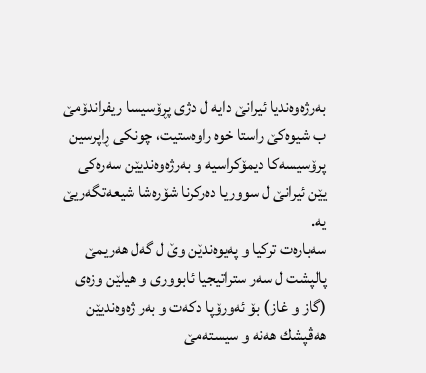به‌رژه‌وه‌ندیا ئیرانێ دایه‌ ل دژى پڕۆسیسا ریفراندۆمێ ب شیوه‌كێ راستا خوه‌ راوه‌ستیت، چونكى ڕاپرسین پرۆسیسه‌كا دیمۆكراسیه‌ و به‌رژه‌وه‌ندیێن سه‌ره‌كى یێن ئیرانێ ل سووریا ده‌ركرنا شۆره‌شا شیعه‌تگه‌ریێ یه‌.
سه‌باره‌ت تركیا و په‌یوه‌ندێن وێ ل گه‌ل هه‌ریمێ پالپشت ل سه‌ر ستراتیجیا ئابوورى و هیلێن وزه‌ى (گاز و غاز) بۆ ئه‌ورۆپا دكه‌ت و به‌ر ژه‌وه‌ندیێن هه‌ڤپشك هه‌نه‌ و سیسته‌مێ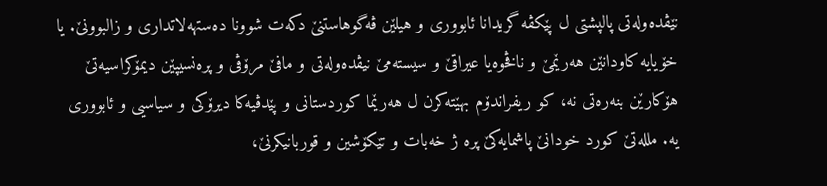نێڤده‌وله‌تى پالپشتى ل پێكڤه‌ گریدانا ئابوورى و هیلێن ڤه‌گوهاستنێ دكه‌ت شوونا ده‌ستهه‌لاتدارى و زالبوونێ. یا خۆیایه‌ كاودانێن هه‌رێمێ و ناڤخوه‌یا عیراقێ و سیسته‌مێ نیڤده‌وله‌تى و مافێ مرۆڤى و پره‌نسیپێن دیمۆكراسیه‌تێ هۆكارێن بنه‌ره‌تى نه‌، كو ریفراندۆم بهێته‌كرن ل هه‌رێما كوردستانى و پێدڤیه‌كا دیرۆكى و سیاسیى و ئابوورى یه‌. ملله‌تێ كورد خودانێ پاشمایه‌كێ پره‌ ژ خه‌بات و تێكۆشین و قوربانیكرنێ،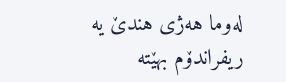له‌وما هه‌ژی هندێ یه‌ ریفراندۆم بهێته‌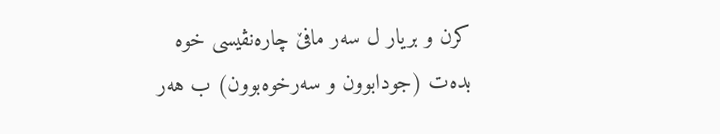كرن و بریار ل سه‌ر مافێ چاره‌نڤیسى خوه‌ بده‌ت (جودابوون و سه‌رخوه‌بوون) ب هه‌ر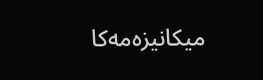میكانیزه‌مه‌كا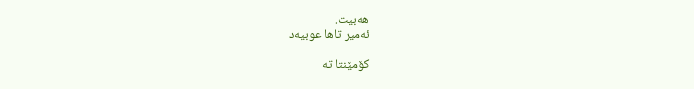هه‌بیت.
ئه‌میر تاها عوبیه‌د

کۆمێنتا تە